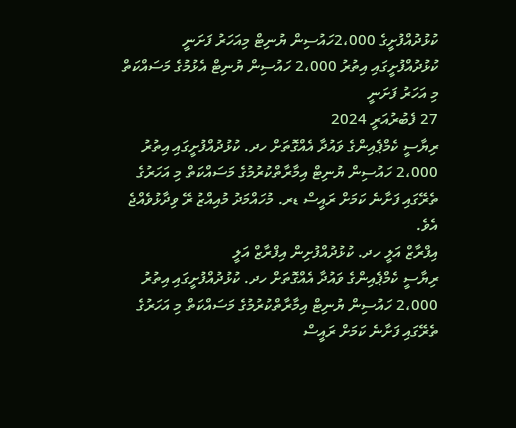ކުޅުދުއްފުށީގެ 2،000ހައުސިން ޔުނިޓް މިއަހަރު ފަށަނީ
ކުޅުދުއްފުށީގައި އިތުރު 2،000 ހައުސިން ޔުނިޓް އެޅުމުގެ މަސައްކަތް މި އަހަރު ފަށަނީ
27 ފެބުރުއަރީ 2024
ރިޔާސީ ކެމްޕެއިންގެ ވައުދާ އެއްގޮތަށް ހދ. ކުޅުދުއްފުށީގައި އިތުރު 2،000 ހައުސިން ޔުނިޓް އިމާރާތްކުރުމުގެ މަސައްކަތް މި އަހަރުގެ ތެރޭގައި ފަށާނެ ކަމަށް ރައީސް ޑރ. މުހައްމަދު މުއިއްޒު ރޭ ވިދާޅުވެއްޖެ އެވެ.
އިފްރާޒް އަލީ ހދ. ކުޅުދުއްފުށިން އިފްރާޒް އަލީ
ރިޔާސީ ކެމްޕެއިންގެ ވައުދާ އެއްގޮތަށް ހދ. ކުޅުދުއްފުށީގައި އިތުރު 2،000 ހައުސިން ޔުނިޓް އިމާރާތްކުރުމުގެ މަސައްކަތް މި އަހަރުގެ ތެރޭގައި ފަށާނެ ކަމަށް ރައީސް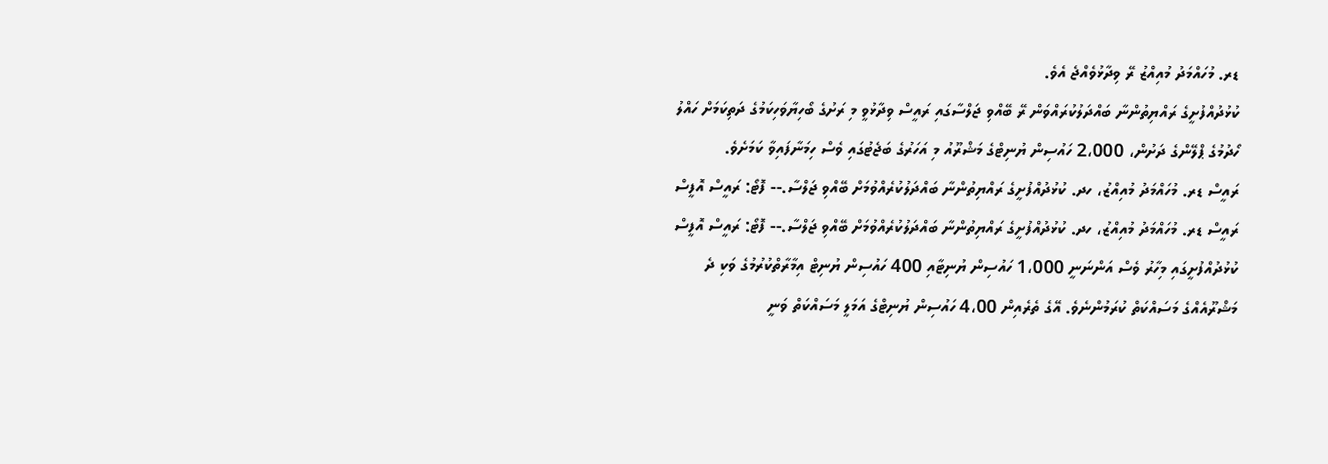ޑރ. މުހައްމަދު މުއިއްޒު ރޭ ވިދާޅުވެއްޖެ އެވެ.
ކުޅުދުއްފުށީގެ ރައްޔިތުންނާ ބައްދަލުކުރައްވަން ރޭ ބޭއްވި ޖަލްސާގައި ރައީސް ވިދާޅުވީ މި ރަށުގެ ބޯހިޔާވަހިކަމުގެ ދަތިކަމަށް ހައްލު ހޯދުމުގެ ޕްލޭންގެ ދަށުން، 2،000 ހައުސިން ޔުނިޓްގެ މަޝްރޫއު މި އަހަރުގެ ބަޖެޓުގައި ވެސް ހިމަނާފައިވާ ކަމަށެވެ.
ރައީސް ޑރ. މުހައްމަދު މުއިއްޒު، ހދ. ކުޅުދުއްފުށީގެ ރައްޔިތުންނާ ބައްދަލުކުރެއްވުމަށް ބޭއްވި ޖަލްސާ.-- ފޮޓޯ: ރައީސް އޮފީސް
ރައީސް ޑރ. މުހައްމަދު މުއިއްޒު، ހދ. ކުޅުދުއްފުށީގެ ރައްޔިތުންނާ ބައްދަލުކުރެއްވުމަށް ބޭއްވި ޖަލްސާ.-- ފޮޓޯ: ރައީސް އޮފީސް
ކުޅުދުއްފުށީގައި މިހާރު ވެސް އަންނަނީ 1،000 ހައުސިން ޔުނިޓާއި 400 ހައުސިން ޔުނިޓް އިމާރާތްކުރުމުގެ ވަކި ދެ މަޝްރޫއެއްގެ މަސައްކަތް ކުރަމުންނެވެ. އޭގެ ތެރެއިން 4،00 ހައުސިން ޔުނިޓްގެ އަމަލީ މަސައްކަތް ވަނީ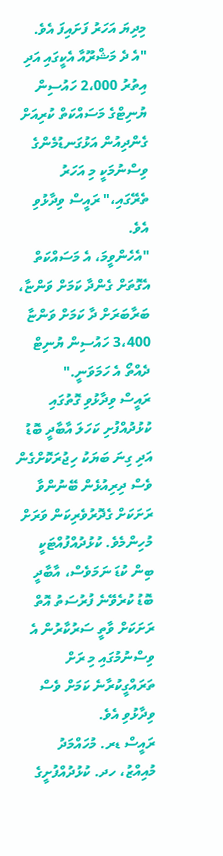މިދިޔަ އަހަރު ފަށައިފަ އެވެ.
"އެ ދެ މަޝްރޫއާ އެކީގައި އަދި އިތުރު 2،000 ހައުސިން ޔުނިޓްގެ މަސައްކަތް ކުރިއަށް ގެންދިއުން އަޅުގަނޑުމެންގެ ވިސްނުމަކީ މި އަހަރު ތެރޭގައި،" ރައީސް ވިދާޅުވި އެވެ.
"އެހެންވީމަ، އެ މަސައްކަތް އެގޮތަށް ގެންދާ ކަމަށް ވަންޏާ، ބަރާބަރަށް ދާ ކަމަށް ވަންޏާ 3،400 ހައުސިން ޔުނިޓް ދެއްތޯ އެ ހަމަވަނީ."
ރައީސް ވިދާޅުވި ގޮތުގައި ކުޅުދުއްފުށި ކަހަލަ އާބާދީ ބޮޑު އަދި ގިނަ ބަޔަކު ހިޖުރަކޮށްގެން ވެސް ދިރިއުޅެން ބޭނުންވާ ރަށަކަށް ގެދޮރުވެރިކަން ވަރަށް މުހިންމެވެ. ކުޅުދުއްފުއްޓަކީ ބިން ކުޑަ ނަމަވެސް، އާބާދީ ބޮޑު ކުރެވޭނެ ފުރުސަތު އޮތް ރަށަކަށް ވާތީ ސަރުކާރުން އެ ވިސްނުމުގައި މި ރަށް ތަރައްގީކުރާނެ ކަމަށް ވެސް ވިދާޅުވި އެވެ.
ރައީސް ޑރ. މުހައްމަދު މުއިއްޒު، ހދ. ކުޅުދުއްފުށީގެ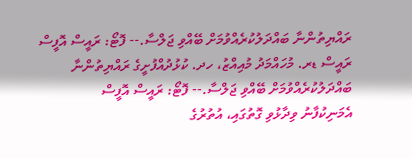ރައްޔިތުންނާ ބައްދަލުކުރެއްވުމަށް ބޭއްވި ޖަލްސާ.-- ފޮޓޯ: ރައީސް އޮފީސް
ރައީސް ޑރ. މުހައްމަދު މުއިއްޒު، ހދ. ކުޅުދުއްފުށީގެ ރައްޔިތުންނާ ބައްދަލުކުރެއްވުމަށް ބޭއްވި ޖަލްސާ.-- ފޮޓޯ: ރައީސް އޮފީސް
އެމަނިކުފާނު ވިދާޅުވި ގޮތުގައި، އުތުރުގެ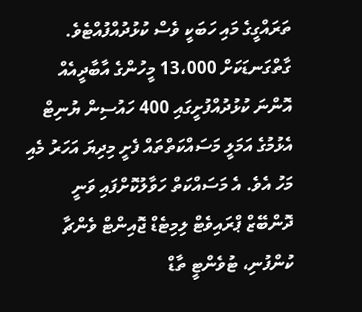ތަރައްގީގެ މައި ހަބަކީ ވެސް ކުޅުދުއްފުއްޓެވެ.
ގާތްގަނޑަކަށް 13،000 މީހުންގެ އާބާދީއެއް އޮންނަ ކުޅުދުއްފުށީގައި 400 ހައުސިން ޔުނިޓް އެޅުމުގެ އަމަލީ މަސައްކަތްތައް ފެށީ މިދިޔަ އަހަރު މެއި މަހު އެވެ. އެ މަސައްކަތް ހަވާލުކޮށްފައި ވަނީ ދޮންބޭޒް ޕްރައިވެޓް ލިމިޓެޑް ޖޮއިންޓް ވެންޗާ ކުންފުނި، ޓުވެންޓީ ތާޑް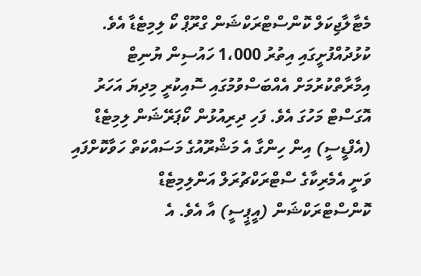މެޓާލާޖިކަލް ކޮންސްޓްރަކްޝަން ގްރޫޕް ކޯ ލިމިޓެޑާ އެވެ.
ކުޅުދުއްފުށީގައި އިތުރު 1،000 ހައުސިން ޔުނިޓް އިމާރާތްކުރުމަށް އެއްބަސްވުމުގައި ސޮއިކުރީ މިދިޔަ އަހަރު އޮގަސްޓް މަހުގަ އެވެ. ފަހި ދިރިއުޅުން ކޯޕަރޭޝަން ލިމިޓެޑް (އެފްޑީސީ) އިން ހިންގާ އެ މަޝްރޫއުގެ މަސައްކަތް ހަވާކޮށްފައި ވަނީ އެމެރިކާގެ ސްޓްރަކްޗުރަލް އަންލިމިޓެޑް ކޮންސްޓްރަކްޝަން (އީޕީސީ) އާ އެވެ. އެ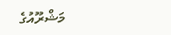މަޝްރޫއުގެ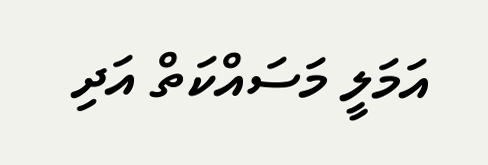އަމަލީ މަސައްކަތް އަދި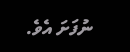ނުފަށަ އެވެ.